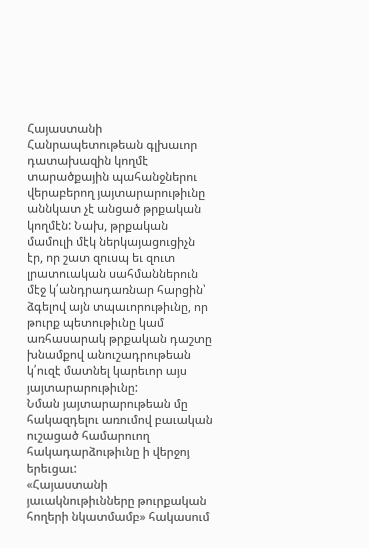Հայաստանի Հանրապետութեան գլխաւոր դատախազին կողմէ տարածքային պահանջներու վերաբերող յայտարարութիւնը աննկատ չէ անցած թրքական կողմէն: Նախ, թրքական մամուլի մէկ ներկայացուցիչն էր, որ շատ զուսպ եւ զուտ լրատուական սահմաններուն մէջ կ՛անդրադառնար հարցին՝ ձգելով այն տպաւորութիւնը, որ թուրք պետութիւնը կամ առհասարակ թրքական դաշտը խնամքով անուշադրութեան կ՛ուզէ մատնել կարեւոր այս յայտարարութիւնը:
Նման յայտարարութեան մը հակազդելու առումով բաւական ուշացած համարուող հակադարձութիւնը ի վերջոյ երեւցաւ:
«Հայաստանի յաւակնութիւնները թուրքական հողերի նկատմամբ» հակասում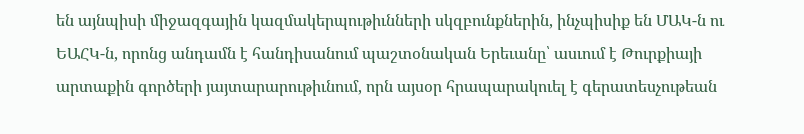են այնպիսի միջազգային կազմակերպութիւնների սկզբունքներին, ինչպիսիք են ՄԱԿ-ն ու ԵԱՀԿ-ն, որոնց անդամն է հանդիսանում պաշտօնական Երեւանը՝ ասւում է Թուրքիայի արտաքին գործերի յայտարարութիւնում, որն այսօր հրապարակուել է գերատեսչութեան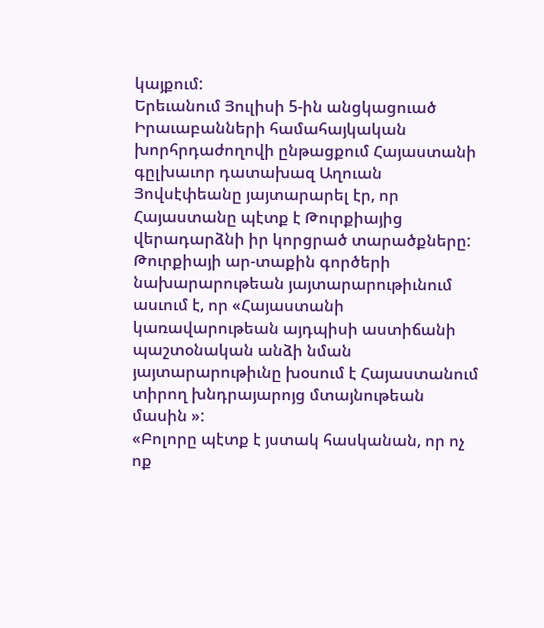կայքում:
Երեւանում Յուլիսի 5-ին անցկացուած Իրաւաբանների համահայկական խորհրդաժողովի ընթացքում Հայաստանի գըլխաւոր դատախազ Աղուան Յովսէփեանը յայտարարել էր, որ Հայաստանը պէտք է Թուրքիայից վերադարձնի իր կորցրած տարածքները:
Թուրքիայի ար-տաքին գործերի նախարարութեան յայտարարութիւնում ասւում է, որ «Հայաստանի կառավարութեան այդպիսի աստիճանի պաշտօնական անձի նման յայտարարութիւնը խօսում է Հայաստանում տիրող խնդրայարոյց մտայնութեան մասին »:
«Բոլորը պէտք է յստակ հասկանան, որ ոչ ոք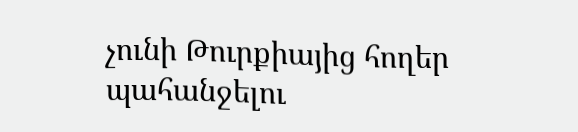չունի Թուրքիայից հողեր պահանջելու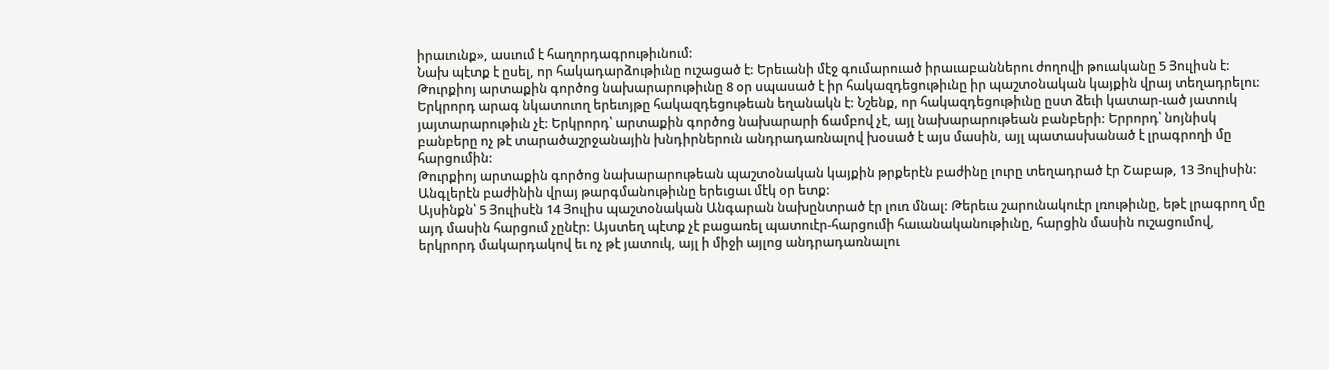իրաւունք», ասւում է հաղորդագրութիւնում:
Նախ պէտք է ըսել, որ հակադարձութիւնը ուշացած է: Երեւանի մէջ գումարուած իրաւաբաններու ժողովի թուականը 5 Յուլիսն է: Թուրքիոյ արտաքին գործոց նախարարութիւնը 8 օր սպասած է իր հակազդեցութիւնը իր պաշտօնական կայքին վրայ տեղադրելու:
Երկրորդ արագ նկատուող երեւոյթը հակազդեցութեան եղանակն է: Նշենք, որ հակազդեցութիւնը ըստ ձեւի կատար-ւած յատուկ յայտարարութիւն չէ: Երկրորդ՝ արտաքին գործոց նախարարի ճամբով չէ, այլ նախարարութեան բանբերի: Երրորդ՝ նոյնիսկ բանբերը ոչ թէ տարածաշրջանային խնդիրներուն անդրադառնալով խօսած է այս մասին, այլ պատասխանած է լրագրողի մը հարցումին:
Թուրքիոյ արտաքին գործոց նախարարութեան պաշտօնական կայքին թրքերէն բաժինը լուրը տեղադրած էր Շաբաթ, 13 Յուլիսին: Անգլերէն բաժինին վրայ թարգմանութիւնը երեւցաւ մէկ օր ետք:
Այսինքն՝ 5 Յուլիսէն 14 Յուլիս պաշտօնական Անգարան նախընտրած էր լուռ մնալ: Թերեւս շարունակուէր լռութիւնը, եթէ լրագրող մը այդ մասին հարցում չընէր: Այստեղ պէտք չէ բացառել պատուէր-հարցումի հաւանականութիւնը, հարցին մասին ուշացումով, երկրորդ մակարդակով եւ ոչ թէ յատուկ, այլ ի միջի այլոց անդրադառնալու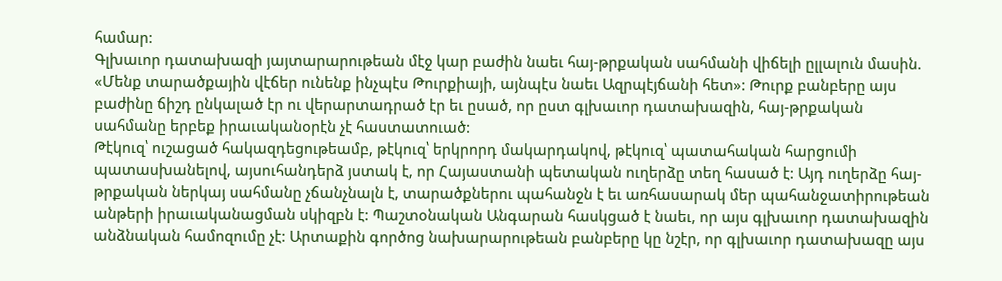համար:
Գլխաւոր դատախազի յայտարարութեան մէջ կար բաժին նաեւ հայ-թրքական սահմանի վիճելի ըլլալուն մասին. «Մենք տարածքային վէճեր ունենք ինչպէս Թուրքիայի, այնպէս նաեւ Ազրպէյճանի հետ»: Թուրք բանբերը այս բաժինը ճիշդ ընկալած էր ու վերարտադրած էր եւ ըսած, որ ըստ գլխաւոր դատախազին, հայ-թրքական սահմանը երբեք իրաւականօրէն չէ հաստատուած:
Թէկուզ՝ ուշացած հակազդեցութեամբ, թէկուզ՝ երկրորդ մակարդակով, թէկուզ՝ պատահական հարցումի պատասխանելով, այսուհանդերձ յստակ է, որ Հայաստանի պետական ուղերձը տեղ հասած է: Այդ ուղերձը հայ-թրքական ներկայ սահմանը չճանչնալն է, տարածքներու պահանջն է եւ առհասարակ մեր պահանջատիրութեան անթերի իրաւականացման սկիզբն է: Պաշտօնական Անգարան հասկցած է նաեւ, որ այս գլխաւոր դատախազին անձնական համոզումը չէ: Արտաքին գործոց նախարարութեան բանբերը կը նշէր, որ գլխաւոր դատախազը այս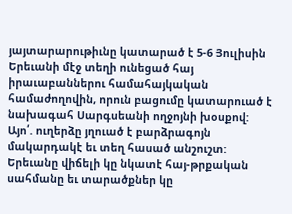յայտարարութիւնը կատարած է 5-6 Յուլիսին Երեւանի մէջ տեղի ունեցած հայ իրաւաբաններու համահայկական համաժողովին, որուն բացումը կատարուած է նախագահ Սարգսեանի ողջոյնի խօսքով: Այո՛. ուղերձը յղուած է բարձրագոյն մակարդակէ եւ տեղ հասած անշուշտ: Երեւանը վիճելի կը նկատէ հայ-թրքական սահմանը եւ տարածքներ կը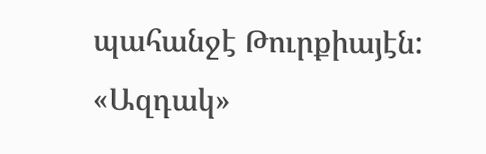պահանջէ Թուրքիայէն:
«Ազդակ»